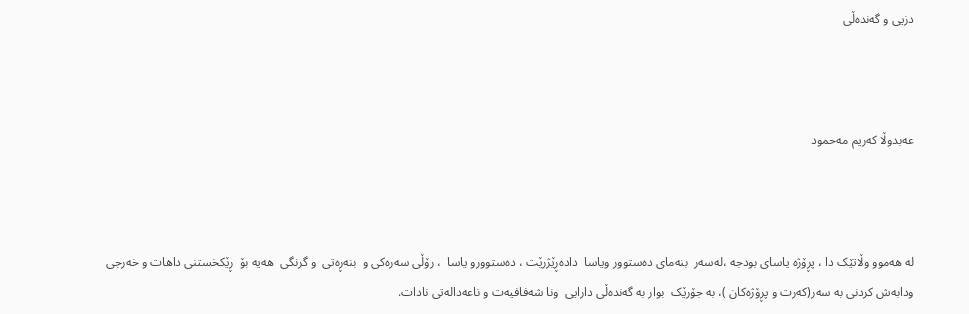دزیی و گەندەڵی



عەبدوڵا کەریم مەحمود



لە هەموو وڵاتێک دا ، پڕۆژە یاسای بودجە ،لەسەر  بنەمای دەستوور ویاسا  دادەڕێژرێت ، دەستوورو یاسا  ، رۆڵی سەرەکی و  بنەڕەتی  و گرنگی  هەیە بۆ  ڕێکخستنی داهات و خەرجی ودابەش کردنی بە سەر(کەرت و پڕۆژەکان )، بە جۆرێک  بوار بە گەندەڵی دارایی  ونا شەفافیەت و ناعەدالەتی نادات.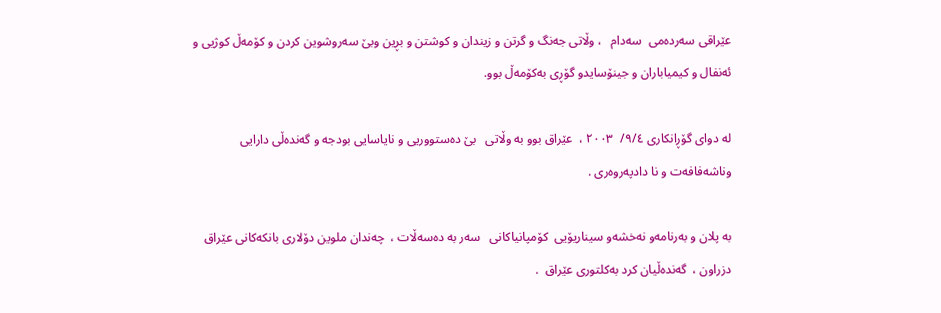عێراقی سەردەمی  سەدام   ، وڵاتی جەنگ و گرتن و زیندان و کوشتن و بڕین وبێ سەروشوین کردن و کۆمەڵ کوژیی و ئەنفال و کیمیاباران و جینۆسایدو گۆڕی بەکۆمەڵ بوو.

لە دوای گۆڕانکاری ٩/٤/  ٢٠٠٣ ،  عێراق بوو بە وڵاتی   بێ دەستووریی و نایاسایی بودجە و گەندەڵی دارایی وناشەفافەت و نا دادپەروەری .

بە پلان و بەرنامەو نەخشەو سیناریۆیی  کۆمپانیاکانی   سەر بە دەسەڵات ،  چەندان ملوین دۆلاری بانکەکانی عێراق دزراون ،  گەندەڵیان کرد بەکلتوری عێراق  .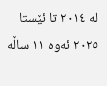لە ٢٠١٤ تا ئێستا  ٢٠٢٥ ئەوە ١١ ساڵە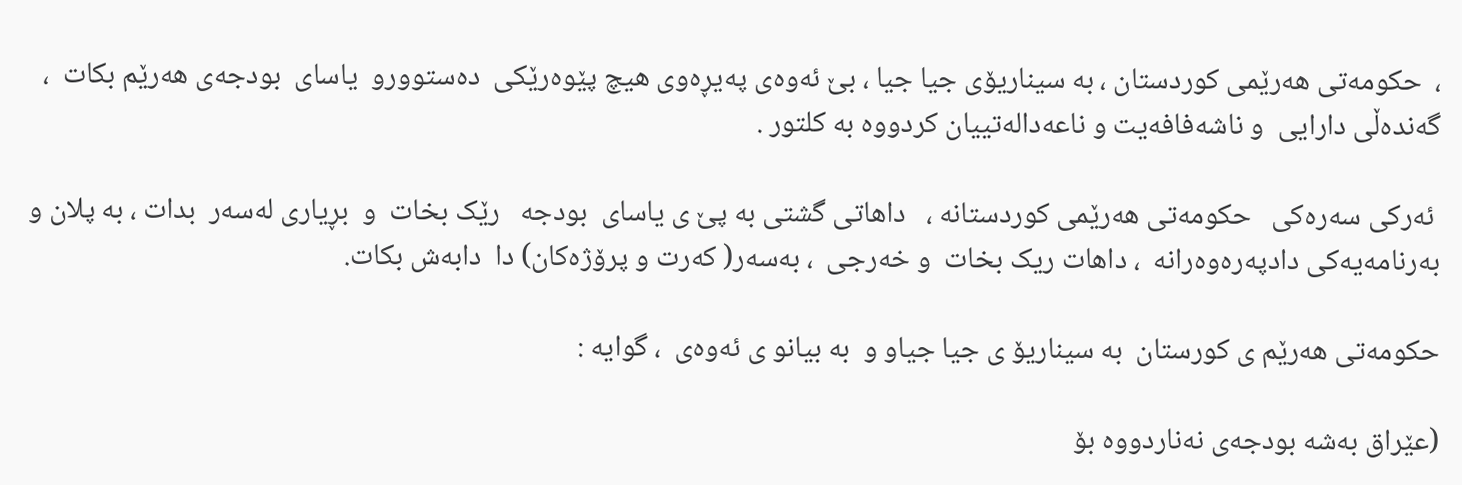،  حکومەتی هەرێمی کوردستان ، بە سیناریۆی جیا جیا ، بێ ئەوەی پەیڕەوی هیچ پێوەرێکی  دەستوورو  یاسای  بودجەی هەرێم بکات  ،   گەندەڵی دارایی  و ناشەفافەیت و ناعەدالەتییان کردووە بە کلتور .

 ئەرکی سەرەکی   حکومەتی هەرێمی کوردستانە ،   داهاتی گشتی بە پێ ی یاسای  بودجە   رێک بخات  و  بڕیاری لەسەر  بدات ، بە پلان و بەرنامەیەکی دادپەرەوەرانە  ، داهات ریک بخات  و خەرجی  ، بەسەر( کەرت و پرۆژەکان) دا  دابەش بکات.

حکومەتی هەرێم ی کورستان  بە سیناریۆ ی جیا جیاو و  بە بیانو ی ئەوەی  ، گوایە :

(عێراق بەشە بودجەی نەناردووە بۆ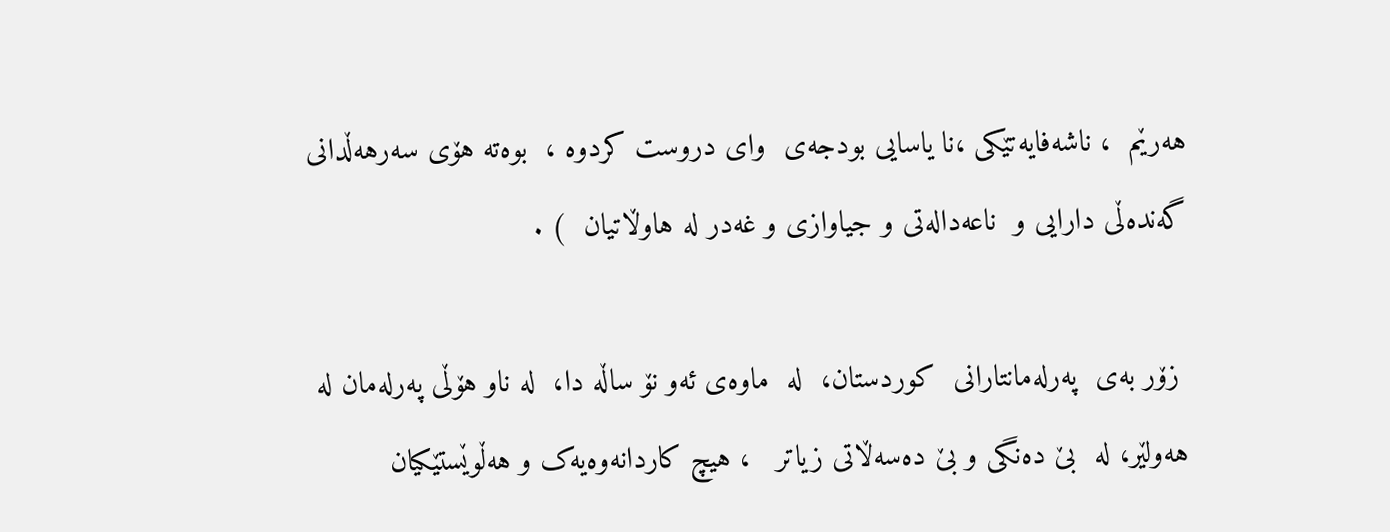هەرێم  ، ناشەفایەتێکی ،نا یاسایی بودجەی  وای دروست کردوە ،  بوەتە هۆی سەرهەڵدانی گەندەڵی دارایی و  ناعەدالەتی و جیاوازی و غەدر لە هاوڵاتیان  ) .

 زۆر بەی  پەرلەمانتارانی  کوردستان،  لە  ماوەی ئەو نۆ ساڵە دا،  لە ناو هۆڵی پەرلەمان لە هەولێر، لە  بێ دەنگی و بێ دەسەڵاتی زیاتر   ، هیچ کاردانەوەیەک و هەڵوێستێکیان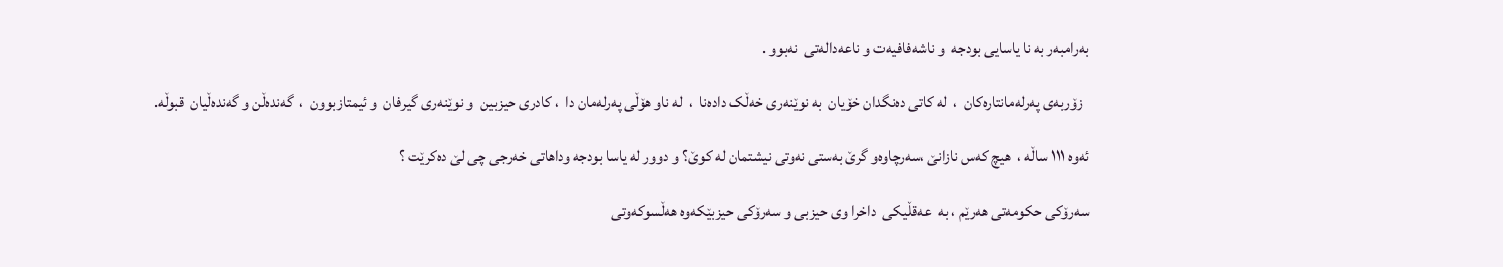بەرامبەر بە نا یاسایی بودجە  و ناشەفافیەت و ناعەدالەتی  نەبوو .

  زۆربەی پەرلەمانتارەکان  ،  لە کاتی دەنگدان خۆیان  بە نوێنەری خەڵک دادەنا  ،  لە ناو هۆڵی پەرلەمان دا  ، کادری حیزبین  و نوێنەری گیرفان  و ئیمتازبوون  ،  گەندەڵن و گەندەڵیان  قبوڵە.

ئەوە ١١١ ساڵە ،  هیچ کەس نازانێ ،سەرچاوەو گرێ بەستی نەوتی نیشتمان لە کوێ؟ و دوور لە یاسا بودجە وداهاتی خەرجی چی لێ دەکرێت ؟

سەرۆکی حکومەتی هەرێم ، بە  عەقڵیکی  داخرا وی حیزبی و سەرۆکی حیزبێکەوە هەڵسوکەوتی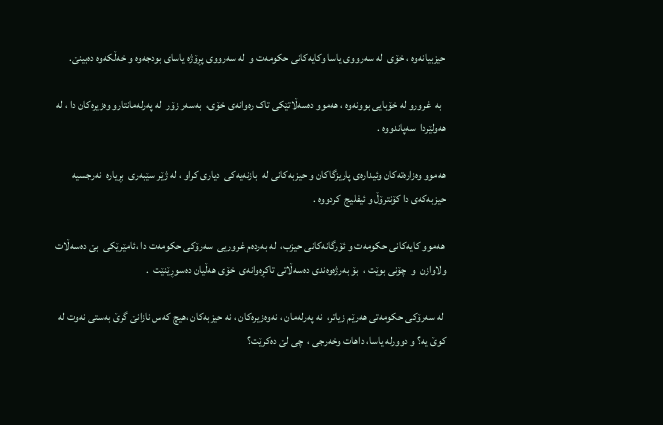حیزبیانەوە ، خۆی  لە سەرووی یاسا وکایەکانی حکومەت و  لە سەرووی پڕۆژە یاسای بودجەوە و خەڵکەوە دەبینێ.

  بە  غرورو لە خۆبایی بوونەوە ، هەموو دەسەڵاتێکی تاک رەوانەی خۆی،  بەسەر زۆر  لە پەرلەمانتارو وەزیرەکان دا ، لە هەولێردا  سەپاندووە .

هەموو وەزارەتەکان وئیدارەی پاریزگاکان و حیزبەکانی لە  بازنەیەکی  دیاری کراو ، لە ژێر سێبەری  بڕیارە  نەرجسیە حیزبەکەی دا کۆنترۆڵ و ئیفلیج  کردووە .

 هەموو کایەکانی حکومەت و ئۆرگانەکانی حیزب،  لە بەردەم غروریی  سەرۆکی حکومەت دا ،ئامێرێکی  بێ دەسەڵات ولاوازن  و  چۆنی بوێت ،  بۆ بەرژەوەندی دەسەڵاتی تاکڕەوانەی  خۆی هەڵیان دەسوڕێنێت  .

 لە سەرۆکی حکومەتی هەرێم زیاتر،  نە پەرلەمان ، نەوەزیرەکان ، نە حیزبەکان ،هیچ کەس نازانێ گرێ بەستی نەوت لە کوێ یە؟ و دوورلە یاسا، داهات وخەرجی ،  چی لێ دەکرێت؟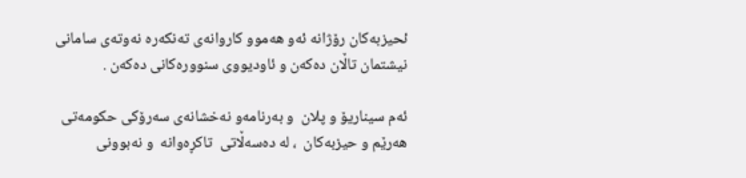ئحیزبەکان رۆژانە ئەو هەموو کاروانەی تەنکەرە نەوتەی سامانی نیشتمان تاڵان دەکەن و ئاودیووی سنوورەکانی دەکەن .

ئەم سیناریۆ و پلان  و بەرنامەو نەخشانەی سەرۆکی حکومەتی هەرێم و حیزبەکان  ، لە دەسەڵاتی  تاکڕەوانە  و نەبوونی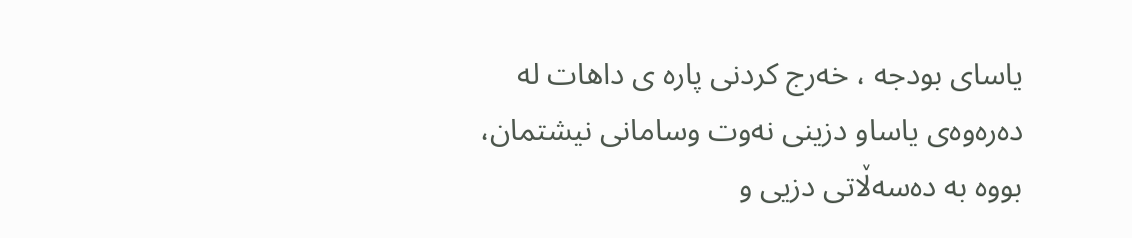یاسای بودجە ، خەرج کردنی پارە ی داهات لە دەرەوەی یاساو دزینی نەوت وسامانی نیشتمان، بووە بە دەسەڵاتی دزیی و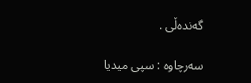گەندەڵی .

سەرچاوە : سپی میدیا